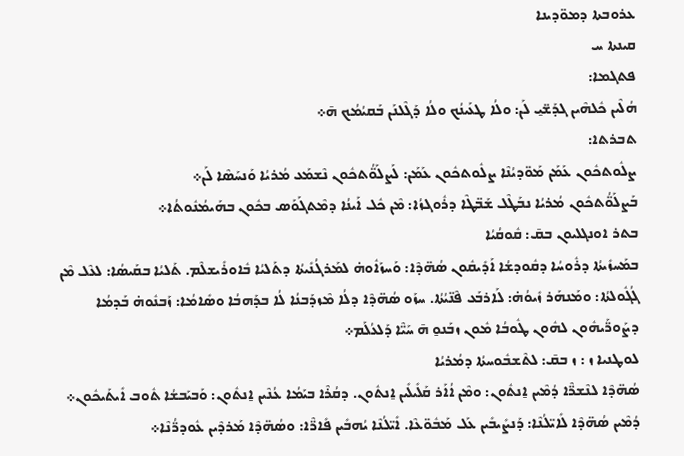ܥܪܘܒܬܐ ܕܡܘ̈ܕܝܢܐ
ܩܝܢܬܐ ܚ
ܦܬܓܡܐ:
ܗܳܠܶܝܢ ܟܽܠܗܶܝܢ ܓܕܰܫ̈ܝ̱ ܠܰܢ: ܘܠܳܐ ܛܥܰܝܢܳܟ ܘܠܳܐ ܕܰܓܶܠܢܰܢ ܒܰܩܝܳܡܳܟ ܗ̄܀
ܬܒܪܬ‌ܐ:
ܨܠܽܘܬܟܽܘܢ ܥܰܡܰܢ ܡܰܘ̈ܕܝܳܢܶܐ ܨܠܽܘܬܟܽܘܢ ܥܰܡܰܢ: ܠܰܨܠܰܘ̈ܳܬܟܽܘܢ ܢܶܫܡܰܥ ܡܳܪܝܳܐ ܘܰܢܚܰܣܶܐ ܠܰܢ܀
ܒܰܨܠܰܘ̈ܳܬܟܽܘܢ ܡܳܪܝܳܐ ܢܒܰܛܶܠ ܫܰܒ̈ܛܶܐ ܕܪܽܘܓܙܳܐ: ܡܶܢ ܟܽܠ ܐܰܝܢܳܐ ܕܡܶܬܓܰܘܰܣ ܒܟܽܘܢ ܒܗܰܝܡܳܢܽܘܬܳܐ܀
ܒܬܪ ܐܘܢܓܠܝܘܢ ܒܩ̄: ܩܽܘܩܳܝܳܐ
ܒܡܰܚܙܺܝܬܳܐ ܕܪܽܘܚܳܐ ܕܩܽܘܕܫܳܐ ܐܰܕܺܝܩܽܘܢ ܣܳܗ̈ܕܶܐ: ܘܰܚܙܰܐܽܘܗ̇ ܠܡܰܪܓܳܢܺܝܬܳܐ ܕܬܰܠܝܳܐ ܒܽܐܘܪܺܝܫܠܶܡ. ܬܰܠܝܳܐ ܒܩܰܝܣܳܐ: ܠܥܶܠ ܡܶܢ ܓܳܓܽܘܠܬܳܐ: ܘܡܰܢܗܰܪ ܙܺܝܘܳܗ̇: ܠܰܐܪܒܰܥ ܦܶܢ̈ܝܳܬܳܐ. ܚܙܰܘ ܣܳܗ̈ܕܶܐ ܕܠܳܐ ܡܶܙܕܰܒܢܳܐ ܠܳܐ ܒܕܰܗܒܳܐ ܘܣܺܐܡܳܐ: ܙܰܒܢܽܘܗ̇ ܒܰܕܡܳܐ ܕܨܰܘܪ̈ܰܝܗܽܘܢ ܠܗܽܘܢ ܛܽܘܒܳܐ ܡܽܘܢ ܙܒܰܢܘ̱ ܗ̄ ܚܰܝ̈ܶܐ ܕܰܠܥܳܠܰܡ܀
ܠܘܛܢܝܐ ܙ : ܙ ܒܩ̄: ܠܬܶܫܒܽܘܚܬܳܐ ܕܡܳܪܝܳܐ
ܣܳܗ̈ܕܶܐ ܠܢܶܫܪ̈ܶܐ ܕܳܡܶܝܢ ܐ̱ܢܬܽܘܢ: ܘܡܶܢ ܐܳܐܰܪ ܩܰܠܺܝܠܺܝܢ ܐ̱ܢܬܽܘܢ. ܕܩܳܪܶܐ ܒܝܰܡܳܐ ܥܳܢܶܝܢ ܐ̱ܢܬܽܘܢ: ܘܰܒܝܰܒܫܳܐ ܬܽܘܒ ܐܺܝܬܰܝܟܽܘܢ܀
ܕܳܡܶܝܢ ܣܳܗ̈ܕܶܐ ܠܺܐܝ̈ܠܳܢܶܐ: ܕܰܢܨܺܝܒܺܝܢ ܥܰܠ ܡܰܒܽܘ̈ܥܶܐ. ܐܺܝ̈ܠܳܢܶܐ ܝܳܗܒܺܝܢ ܦܺܐܪ̈ܶܐ: ܘܣܳܗ̈ܕܶܐ ܡܰܪܕܶܝܢ ܥܽܘܕܪ̈ܳܢܶܐ܀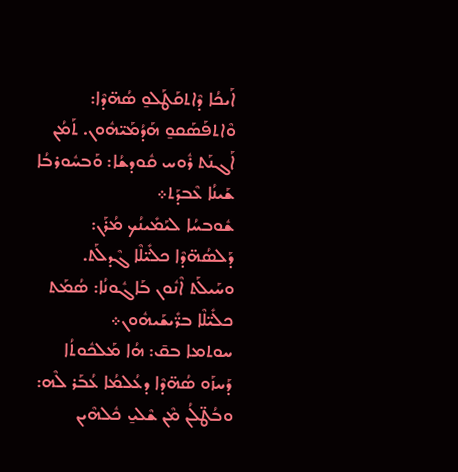ܐܰܝܟܳܐ ܕܶܐܬܩܰܛܰܠܘ̱ ܣܳܗ̈ܕܶܐ: ܘܶܐܬܦܰܣܰܩܘ̱ ܗܰܕܳܡܰܝ̈ܗܽܘܢ. ܬܰܡܳܢ ܐܰܓܢܰܬ ܪܽܘܚ ܩܽܘܕܫܳܐ: ܘܰܒܚܽܘܪܒܳܐ ܫܰܝܢܳܐ ܥܶܒܕܰܬ܀
ܫܽܘܒܚܳܐ ܠܝܰܡܺܝܢܳܟ ܡܳܪܰܢ: ܕܰܠܣܳܗ̈ܕܶܐ ܟܠܺܝ̈ܠܶܐ ܓܶܕܠܰܬ. ܘܚܰܝܠܰܬ ܐܶܢܽܘܢ ܒܰܐܓܽܘܢܳܐ: ܣܳܡܰܬ ܟܠܺܝ̈ܠܶܐ ܒܪ̈ܺܝܫܰܝܗܽܘܢ܀
ܚܘܬܡܐ ܒܩ̄: ܗܳܐ ܡܰܠܟܽܘܬܳܐ
ܕܰܚܙܰܘ ܣܳܗ̈ܕܶܐ ܕܥܳܠܡܳܐ ܥܳܒܰܪ ܠܶܗ: ܘܒܳܛ̈ܠܳܢ ܡܶܢ ܫܶܠܝ̱ ܟܽܠܗܶܝܢ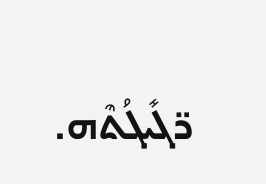ܪ̈ܓܺܝܓܳܬܶܗ.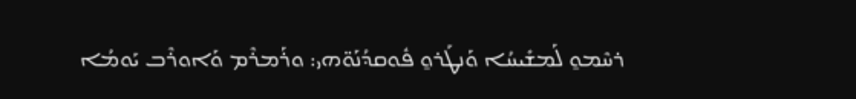ܪܚܶܡܘ̱ ܠܰܡܫܺܝܚܳܐ ܘܰܢܛܰܪܘ̱ ܦܽܘܩܕܳܢܰܘ̈ܗܝ: ܘܪܰܡܪܶܡ ܘܰܐܘܪܶܒ ܝܰܘܡܳܐ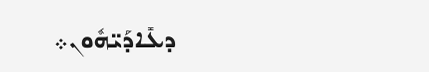ܕܥܺܐܕܰܝ̈ܗܽܘܢ܀